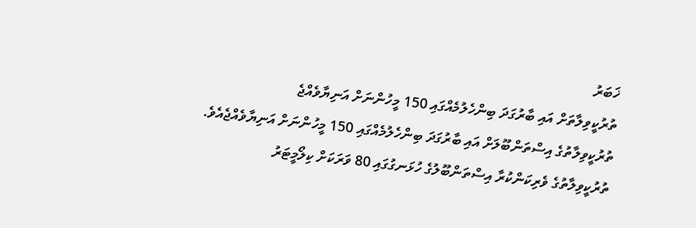ޚަބަރު
ތުރުކީވިލާތަށް އައި ބާރުގަދަ ބިންހެލުމެއްގައި 150 މީހުންނަށް އަނިޔާވެއްޖެ
ތުރުކީވިލާތުގެ އިސްތަންބޫލަށް އައި ބާރުގަދަ ބިންހެލުމެއްގައި 150 މީހުންނަށް އަނިޔާވެއްޖެއެވެ.
ތުރުކީވިލާތުގެ ވެރިކަންކުރާ އިސްތަންބޫލުގެ ހުޅަނގުގައި 80 ވަރަކަށް ކިލޯމީޓަރު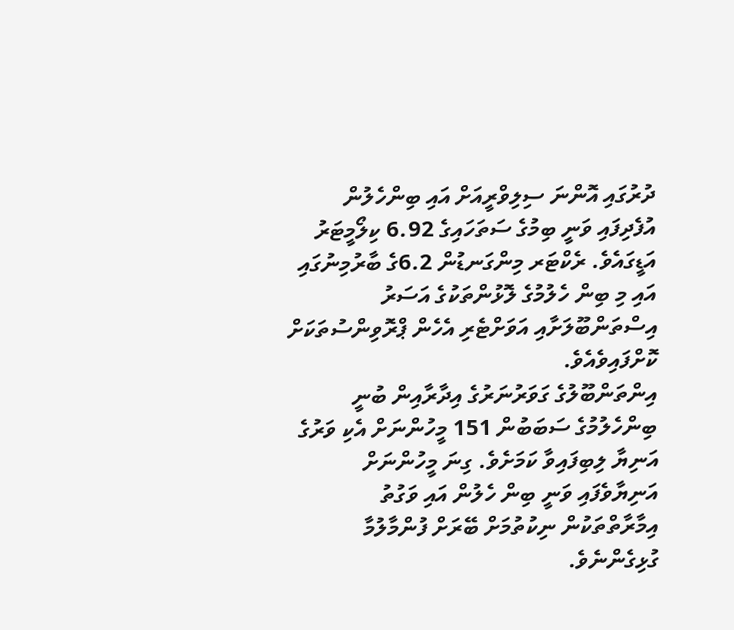ދުރުގައި އޮންނަ ސިލިވްރީއަށް އައި ބިންހެލުން އުފެދިފައި ވަނީ ބިމުގެ ސަތަހައިގެ 6.92 ކިލޯމީޓަރު އަޑީގައެވެ. ރެކްޓަރ މިންގަނޑުން 6.2ގެ ބާރުމިނުގައި އައި މި ބިން ހެލުމުގެ ލޮޅުންތަކުގެ އަސަރު އިސްތަންބޫލަށާއި އަވަށްޓެރި އެހެން ޕްރޮވިންސުތަކަށް ކޮށްފައިވެއެވެ.
އިންތަންބޫލުގެ ގަވަރުނަރުގެ އިދާރާއިން ބުނީ ބިންހެލުމުގެ ސަބަބުން 151 މީހުންނަށް އެކި ވަރުގެ އަނިޔާ ލިބިފައިވާ ކަމަށެވެ. ގިނަ މީހުންނަށް އަނިޔާވެފައި ވަނީ ބިން ހެލުން އައި ވަގުތު އިމާރާތްތަކުން ނިކުތުމަށް ބޭރަށް ފުންމާލުމާ ގުޅިގެންނެވެ.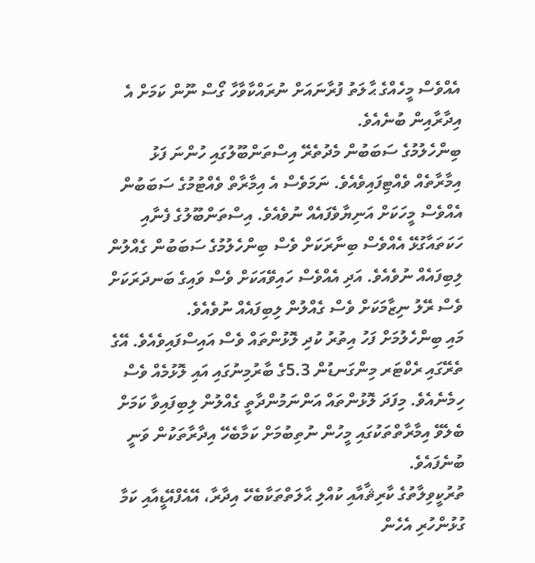އެއްވެސް މީހެއްގެ ޙާލަތު ފުރާނައަށް ނުރައްކާވާހާ ގޯސް ނޫން ކަމަށް އެ އިދާރާއިން ބުނެއެވެ.
ބިންހެލުމުގެ ސަބަބުން މެދުތެރޭ އިސްތަންބޫލުގައި ހުންނަ ފަޅު އިމާރާތެއް ވެއްޓިފައިވެއެވެ. ނަމަވެސް އެ އިމާރާތް ވެއްޓުމުގެ ސަބަބުން އެއްވެސް މީހަކަށް އަނިޔާވެފައެއް ނުވެއެވެ. އިސްތަންބޫލުގެ ފެނާއި ހަކަތައާގުޅޭ އެއްވެސް ބިނާރަކަށް ވެސް ބިންހެލުމުގެ ސަބަބުން ގެއްލުން ލިބިފައެއް ނުވެއެވެ. އަދި އެއްވެސް ހައިވޭއަކަށް ވެސް ވައިގެ ބަނދަރަކަށް ވެސް ރޭލު ނިޒާމަކަށް ވެސް ގެއްލުން ލިބިފައެއް ނުވެއެވެ.
މައި ބިންހެލުމަށް ފަހު އިތުރު ކުދި ލޮޅުންތައް ވެސް އައިސްފައިވެއެވެ. އޭގެ ތެރޭގައި ރެކްޓަރ މިންގަނޑުން 5.3ގެ ބާރުމިނުގައި އައި ލޮޅުމެއް ވެސް ހިމެނެއެވެ. މިފަދަ ލޮޅުންތައް އަންނަމުންދާތީ ގެއްލުން ލިބިފައިވާ ކަމަށް ބެލެވޭ އިމާރާތްތަކުގައި މީހުން ނުތިބުމަށް ކަމާބެހޭ އިދާރާތަކުން ވަނީ ބުނެފައެވެ.
ތުރުކީވިލާތުގެ ކާރިޘާއާއި ކުއްލި ޙާލަތްތަކާބެހޭ އިދާރާ، އޭއެފްއޭޑީއާއި ކަމާ ގުޅުންހުރި އެހެން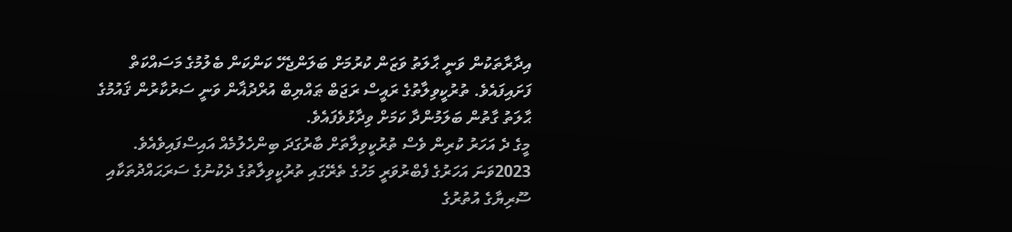އިދާރާތަކުން ވަނީ ޙާލަތު ވަޒަން ކުރުމަށް ބަލަންޖެހޭ ކަންކަން ބެލުމުގެ މަސައްކަތް ފަށައިފައެވެ. ތުރުކީވިލާތުގެ ރައީސް ރަޖަބް ޠައްޔިބް އުރްދުޣާން ވަނީ ސަރުކާރުން ޤައުމުގެ ޙާލަތު ގާތުން ބަލަމުންދާ ކަމަށް ވިދާޅުވެފައެވެ.
މީގެ ދެ އަހަރު ކުރިން ވެސް ތުރުކީވިލާތަށް ބާރުގަދަ ބިންހެލުމެއް އައިސްފައިވެއެވެ. 2023ވަނަ އަހަރުގެ ފެބްރުވަރީ މަހުގެ ތެރޭގައި ތުރުކީވިލާތުގެ ދެކުނުގެ ސަރަޙައްދުތަކާއި ސޫރިޔާގެ އުތުރުގެ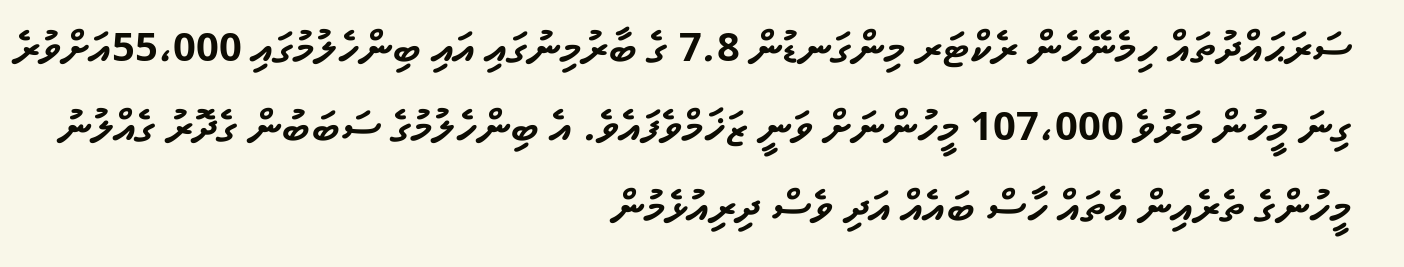ސަރަޙައްދުތައް ހިމެނޭހެން ރެކްޓަރ މިންގަނޑުން 7.8 ގެ ބާރުމިނުގައި އައި ބިންހެލުމުގައި 55،000އަށްވުރެ ގިނަ މީހުން މަރުވެ 107،000 މީހުންނަށް ވަނީ ޒަޚަމްވެފައެވެ. އެ ބިންހެލުމުގެ ސަބަބުން ގެދޮރު ގެއްލުނު މީހުންގެ ތެރެއިން އެތައް ހާސް ބައެއް އަދި ވެސް ދިރިއުޅެމުން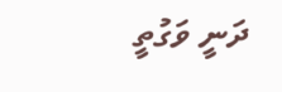ދަނީ ވަގުތީ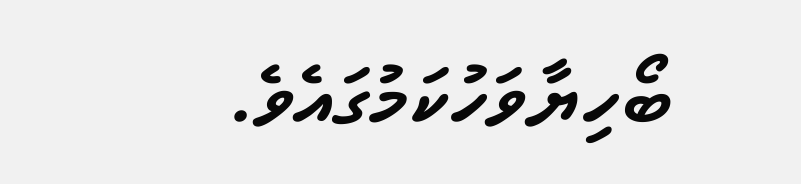ބޯހިޔާވަހުކަމުގައެވެ.